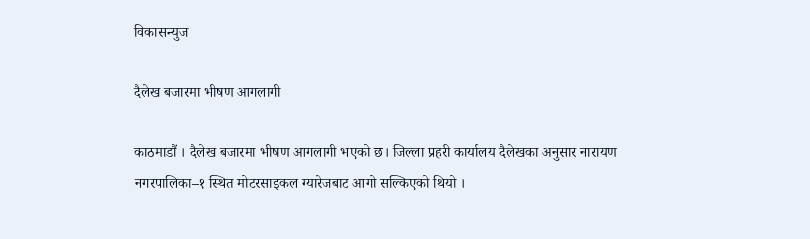विकासन्युज

दैलेख बजारमा भीषण आगलागी

काठमाडौं । दैलेख बजारमा भीषण आगलागी भएको छ। जिल्ला प्रहरी कार्यालय दैलेखका अनुसार नारायण नगरपालिका–१ स्थित मोटरसाइकल ग्यारेजबाट आगो सल्किएको थियो ।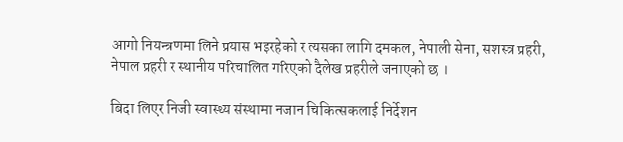आगो नियन्त्रणमा लिने प्रयास भइरहेको र त्यसका लागि दमकल, नेपाली सेना, सशस्त्र प्रहरी, नेपाल प्रहरी र स्थानीय परिचालित गरिएको दैलेख प्रहरीले जनाएको छ ।

बिदा लिएर निजी स्वास्थ्य संस्थामा नजान चिकित्सकलाई निर्देशन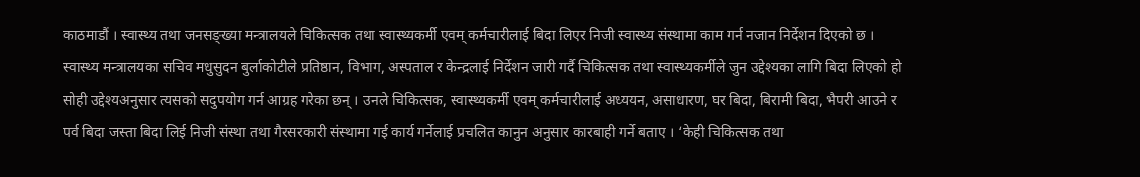काठमाडौं । स्वास्थ्य तथा जनसङ्ख्या मन्त्रालयले चिकित्सक तथा स्वास्थ्यकर्मी एवम् कर्मचारीलाई बिदा लिएर निजी स्वास्थ्य संस्थामा काम गर्न नजान निर्देशन दिएको छ । स्वास्थ्य मन्त्रालयका सचिव मधुसुदन बुर्लाकोटीले प्रतिष्ठान, विभाग, अस्पताल र केन्द्रलाई निर्देशन जारी गर्दै चिकित्सक तथा स्वास्थ्यकर्मीले जुन उद्देश्यका लागि बिदा लिएको हो सोही उद्देश्यअनुसार त्यसको सदुपयोग गर्न आग्रह गरेका छन् । उनले चिकित्सक, स्वास्थ्यकर्मी एवम् कर्मचारीलाई अध्ययन, असाधारण, घर बिदा, बिरामी बिदा, भैपरी आउने र पर्व बिदा जस्ता बिदा लिई निजी संस्था तथा गैरसरकारी संस्थामा गई कार्य गर्नेलाई प्रचलित कानुन अनुसार कारबाही गर्ने बताए । ‘केही चिकित्सक तथा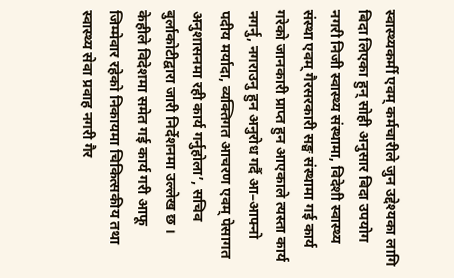स्वास्थ्यकर्मी एवम् कर्मचारीले जुन उद्देश्यका लागि बिदा लिएका हुन् सोही अनुसार बिदा उपयोग नगरी निजी स्वास्थ्य संस्थामा, विदेशी स्वास्थ्य संस्था एवम् गैरसरकारी सङ्घ संस्थामा गई कार्य गरेको जानकारी प्राप्त हुन आएकाले त्यस्ता कार्य नगर्नु, नगराउनु हुन अनुरोध गर्दै आ–आफ्नो पदीय मर्यादा, व्यक्तिगत आचरण एवम् पेसागत अनुशासनमा रही कार्य गर्नुहोला’, सचिव बुर्लाकोटीद्वारा जारी निर्देशनमा उल्लेख छ । केहीले विदेशमा समेत गई कार्य गरी आफू जिम्मेवार रहेको निकायमा चिकित्सकीय तथा स्वास्थ्य सेवा प्रवाह नगरी गैर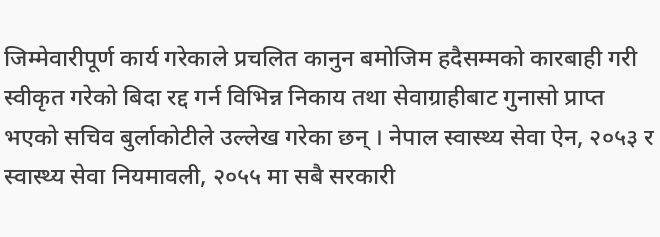जिम्मेवारीपूर्ण कार्य गरेकाले प्रचलित कानुन बमोजिम हदैसम्मको कारबाही गरी स्वीकृत गरेको बिदा रद्द गर्न विभिन्न निकाय तथा सेवाग्राहीबाट गुनासो प्राप्त भएको सचिव बुर्लाकोटीले उल्लेख गरेका छन् । नेपाल स्वास्थ्य सेवा ऐन, २०५३ र स्वास्थ्य सेवा नियमावली, २०५५ मा सबै सरकारी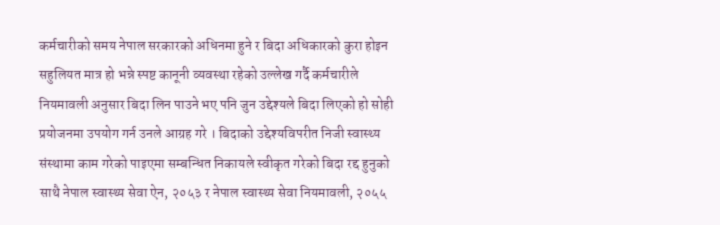कर्मचारीको समय नेपाल सरकारको अधिनमा हुने र बिदा अधिकारको कुरा होइन सहुलियत मात्र हो भन्ने स्पष्ट कानूनी व्यवस्था रहेको उल्लेख गर्दै कर्मचारीले नियमावली अनुसार बिदा लिन पाउने भए पनि जुन उद्देश्यले बिदा लिएको हो सोही प्रयोजनमा उपयोग गर्न उनले आग्रह गरे । बिदाको उद्देश्यविपरीत निजी स्वास्थ्य संस्थामा काम गरेको पाइएमा सम्बन्धित निकायले स्वीकृत गरेको बिदा रद्द हुनुको साथै नेपाल स्वास्थ्य सेवा ऐन, २०५३ र नेपाल स्वास्थ्य सेवा नियमावली, २०५५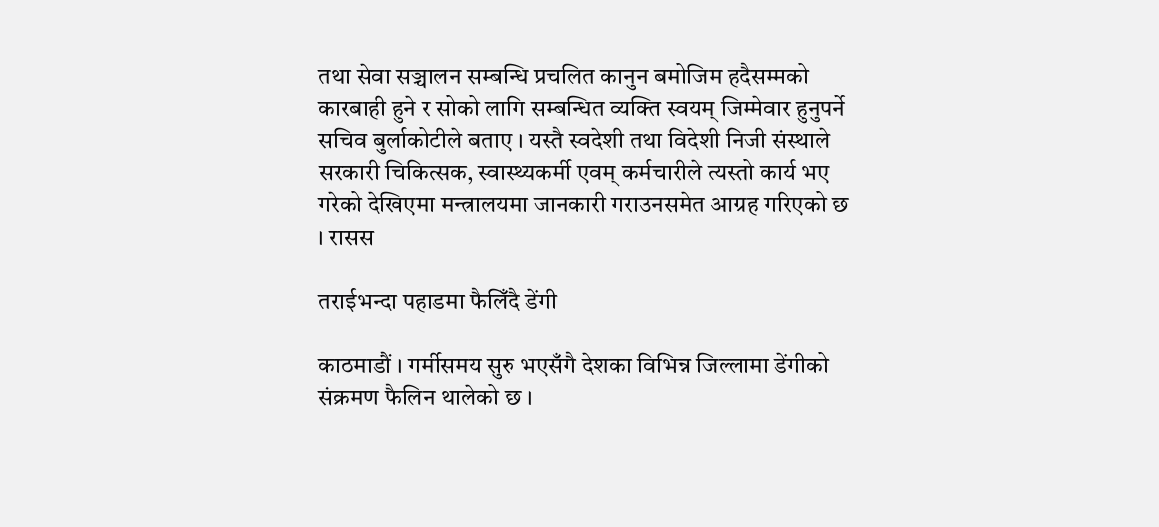तथा सेवा सञ्चालन सम्बन्धि प्रचलित कानुन बमोजिम हदैसम्मको कारबाही हुने र सोको लागि सम्बन्धित व्यक्ति स्वयम् जिम्मेवार हुनुपर्ने सचिव बुर्लाकोटीले बताए । यस्तै स्वदेशी तथा विदेशी निजी संस्थाले सरकारी चिकित्सक, स्वास्थ्यकर्मी एवम् कर्मचारीले त्यस्तो कार्य भए गरेको देखिएमा मन्त्रालयमा जानकारी गराउनसमेत आग्रह गरिएको छ । रासस

तराईभन्दा पहाडमा फैलिँदै डेंगी

काठमाडौं । गर्मीसमय सुरु भएसँगै देशका विभिन्न जिल्लामा डेंगीको संक्रमण फैलिन थालेको छ ।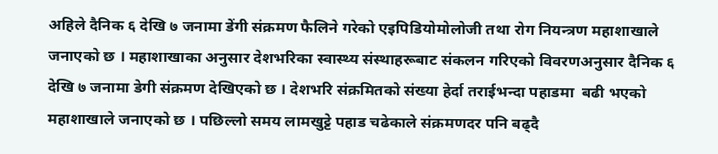अहिले दैनिक ६ देखि ७ जनामा डेंगी संक्रमण फैलिने गरेको एइपिडियोमोलोजी तथा रोग नियन्त्रण महाशाखाले जनाएको छ । महाशाखाका अनुसार देशभरिका स्वास्थ्य संस्थाहरूबाट संकलन गरिएको विवरणअनुसार दैनिक ६ देखि ७ जनामा डेगी संक्रमण देखिएको छ । देशभरि संक्रमितको संख्या हेर्दा तराईभन्दा पहाडमा  बढी भएको महाशाखाले जनाएको छ । पछिल्लो समय लामखुट्टे पहाड चढेकाले संक्रमणदर पनि बढ्दै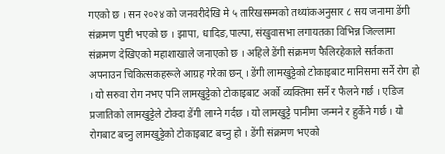गएको छ । सन २०२४ को जनवरीदेखि मे ५ तारिखसम्मको तथ्यांकअनुसार ८ सय जनामा डेंगी संक्रमण पुष्टी भएको छ । झापा, धादिङ,पाल्पा, संखुवासभा लगायतका विभिन्न जिल्लामा संक्रमण देखिएको महाशाखाले जनाएको छ । अहिले डेंगी संक्रमण फैलिरहेकाले सर्तकता अपनाउन चिकित्सकहरूले आग्रह गरेका छन् । डेंगी लामखुट्टेको टोकाइबाट मानिसमा सर्ने रोग हो । यो सरुवा रोग नभए पनि लामखुट्टेको टोकाइबाट अर्को व्यक्तिमा सर्ने र फैलने गर्छ । एडिज प्रजातिको लामखुट्टेले टोक्दा डेंगी लाग्ने गर्दछ । यो लामखुट्टे पानीमा जन्मने र हुर्केने गर्छ । यो रोगबाट बच्नु लामखुट्टेको टोकाइबाट बच्नु हो । डेंगी संक्रमण भएको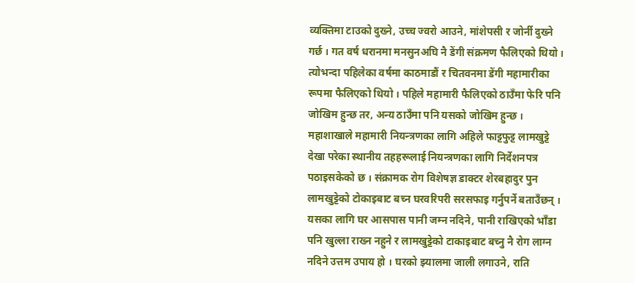व्यक्तिमा टाउको दुख्ने, उच्च ज्वरो आउने, मांशेपसी र जोर्नी दुख्ने गर्छ । गत वर्ष धरानमा मनसुनअघि नै डेंगी संक्रमण फैलिएको थियो । त्योभन्दा पहिलेका वर्षमा काठमाडौं र चितवनमा डेंगी महामारीका रूपमा फैलिएको थियो । पहिले महामारी फैलिएको ठाउँमा फेरि पनि जोखिम हुन्छ तर, अन्य ठाउँमा पनि यसको जोखिम हुन्छ । महाशाखाले महामारी नियन्त्रणका लागि अहिले फाट्टफुट्ट लामखुट्टे देखा परेका स्थानीय तहहरूलाई नियन्त्रणका लागि निर्देशनपत्र पठाइसकेको छ । संक्रामक रोग विशेषज्ञ डाक्टर शेरबहादुर पुन लामखुट्टेको टोकाइबाट बच्न घरवरिपरी सरसफाइ गर्नुपर्ने बताउँछन् । यसका लागि घर आसपास पानी जम्न नदिने, पानी राखिएको भाँडा पनि खुल्ला राख्न नहुने र लामखुट्टेको टाकाइबाट बच्नु नै रोग लाग्न नदिने उत्तम उपाय हो । घरको झ्यालमा जाली लगाउने, राति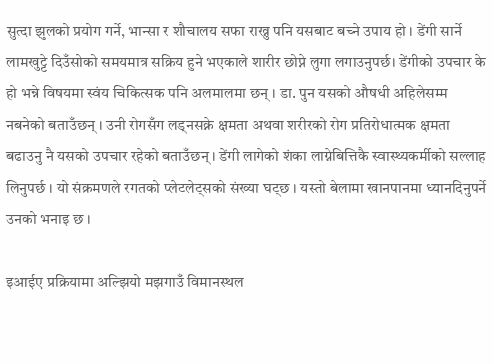सुत्दा झुलको प्रयोग गर्ने, भान्सा र शौचालय सफा राख्नु पनि यसबाट बच्ने उपाय हो । डेंगी सार्ने लामखुट्टे दिउँसोको समयमात्र सक्रिय हुने भएकाले शारीर छोप्ने लुगा लगाउनुपर्छ। डेंगीको उपचार के हो भन्ने विषयमा स्वंय चिकित्सक पनि अलमालमा छन् । डा. पुन यसको औषधी अहिलेसम्म नबनेको बताउँछन् । उनी रोगसँग लड्नसक्ने क्षमता अथवा शरीरको रोग प्रतिरोधात्मक क्षमता बढाउनु नै यसको उपचार रहेको बताउँछन् । डेंगी लागेको शंका लाग्नेबित्तिकै स्वास्थ्यकर्मीको सल्लाह लिनुपर्छ । यो संक्रमणले रगतको प्लेटलेट्सको संख्या घट्छ । यस्तो बेलामा खानपानमा ध्यानदिनुपर्ने उनको भनाइ छ ।

इआईए प्रक्रियामा अल्झियो मझगाउँ विमानस्थल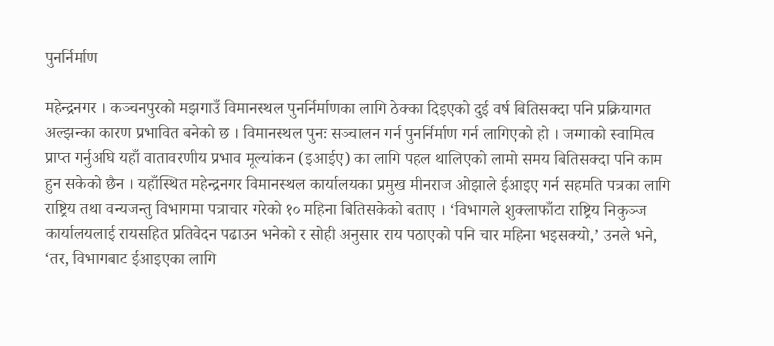पुनर्निर्माण

महेन्द्रनगर । कञ्चनपुरको मझगाउँ विमानस्थल पुनर्निर्माणका लागि ठेक्का दिइएको दुई वर्ष बितिसक्दा पनि प्रक्रियागत अल्झन्का कारण प्रभावित बनेको छ । विमानस्थल पुनः सञ्चालन गर्न पुनर्निर्माण गर्न लागिएको हो । जग्गाको स्वामित्व प्राप्त गर्नुअघि यहाँ वातावरणीय प्रभाव मूल्यांकन (इआईए) का लागि पहल थालिएको लामो समय बितिसक्दा पनि काम हुन सकेको छैन । यहाँस्थित महेन्द्रनगर विमानस्थल कार्यालयका प्रमुख मीनराज ओझाले ईआइए गर्न सहमति पत्रका लागि राष्ट्रिय तथा वन्यजन्तु विभागमा पत्राचार गरेको १० महिना बितिसकेको बताए । ‘विभागले शुक्लाफाँटा राष्ट्रिय निकुञ्ज कार्यालयलाई रायसहित प्रतिवेदन पढाउन भनेको र सोही अनुसार राय पठाएको पनि चार महिना भइसक्यो,’ उनले भने, ‘तर, विभागबाट ईआइएका लागि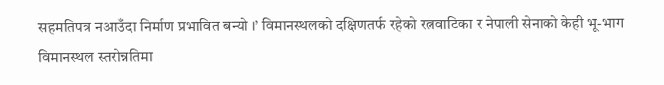सहमतिपत्र नआउँदा निर्माण प्रभावित बन्यो ।’ विमानस्थलको दक्षिणतर्फ रहेको रत्नवाटिका र नेपाली सेनाको केही भू-भाग विमानस्थल स्तरोन्नतिमा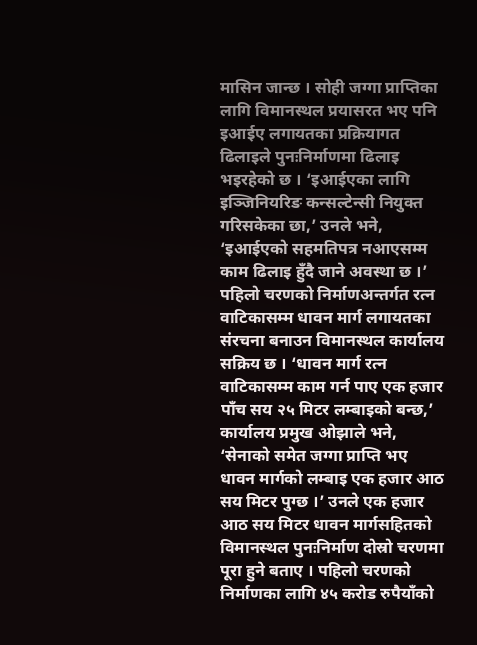मासिन जान्छ । सोही जग्गा प्राप्तिका लागि विमानस्थल प्रयासरत भए पनि इआईए लगायतका प्रक्रियागत ढिलाइले पुनःनिर्माणमा ढिलाइ भइरहेको छ । ‘इआईएका लागि इञ्जिनियरिङ कन्सल्टेन्सी नियुक्त गरिसकेका छा,’ उनले भने, ‘इआईएको सहमतिपत्र नआएसम्म काम ढिलाइ हुँदै जाने अवस्था छ ।’ पहिलो चरणको निर्माणअन्तर्गत रत्न वाटिकासम्म धावन मार्ग लगायतका संरचना बनाउन विमानस्थल कार्यालय सक्रिय छ । ‘धावन मार्ग रत्न वाटिकासम्म काम गर्न पाए एक हजार पाँच सय २५ मिटर लम्बाइको बन्छ,’ कार्यालय प्रमुख ओझाले भने, ‘सेनाको समेत जग्गा प्राप्ति भए धावन मार्गको लम्बाइ एक हजार आठ सय मिटर पुग्छ ।’ उनले एक हजार आठ सय मिटर धावन मार्गसहितको विमानस्थल पुनःनिर्माण दोस्रो चरणमा पूरा हुने बताए । पहिलो चरणको निर्माणका लागि ४५ करोड रुपैयाँको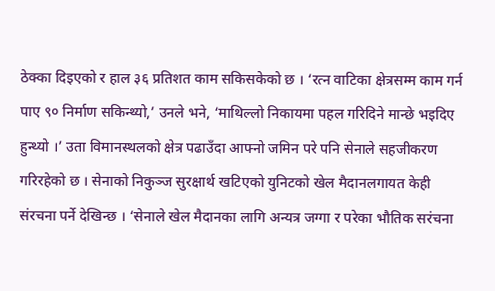ठेक्का दिइएको र हाल ३६ प्रतिशत काम सकिसकेको छ । ‘रत्न वाटिका क्षेत्रसम्म काम गर्न पाए ९० निर्माण सकिन्थ्यो,’ उनले भने, ‘माथिल्लो निकायमा पहल गरिदिने मान्छे भइदिए हुन्थ्यो ।’ उता विमानस्थलको क्षेत्र पढाउँदा आफ्नो जमिन परे पनि सेनाले सहजीकरण गरिरहेको छ । सेनाको निकुञ्ज सुरक्षार्थ खटिएको युनिटको खेल मैदानलगायत केही संरचना पर्ने देखिन्छ । ‘सेनाले खेल मैदानका लागि अन्यत्र जग्गा र परेका भौतिक सरंचना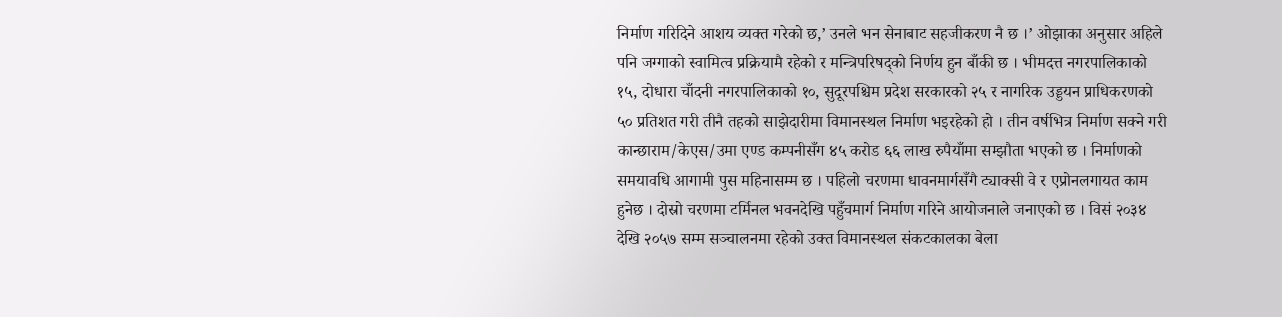निर्माण गरिदिने आशय व्यक्त गरेको छ,’ उनले भन सेनाबाट सहजीकरण नै छ ।’ ओझाका अनुसार अहिले पनि जग्गाको स्वामित्व प्रक्रियामै रहेको र मन्त्रिपरिषद्को निर्णय हुन बाँकी छ । भीमदत्त नगरपालिकाको १५, दोधारा चाँदनी नगरपालिकाको १०, सुदूरपश्चिम प्रदेश सरकारको २५ र नागरिक उड्डयन प्राधिकरणको ५० प्रतिशत गरी तीनै तहको साझेदारीमा विमानस्थल निर्माण भइरहेको हो । तीन वर्षभित्र निर्माण सक्ने गरी कान्छाराम/केएस/उमा एण्ड कम्पनीसँग ४५ करोड ६६ लाख रुपैयाँमा सम्झौता भएको छ । निर्माणको समयावधि आगामी पुस महिनासम्म छ । पहिलो चरणमा धावनमार्गसँगै ट्याक्सी वे र एप्रोनलगायत काम हुनेछ । दोस्रो चरणमा टर्मिनल भवनदेखि पहुँचमार्ग निर्माण गरिने आयोजनाले जनाएको छ । विसं २०३४ देखि २०५७ सम्म सञ्चालनमा रहेको उक्त विमानस्थल संकटकालका बेला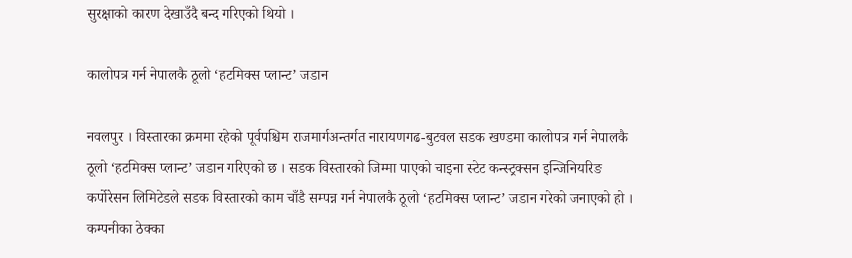सुरक्षाको कारण देखाउँदै बन्द गरिएको थियो ।

कालोपत्र गर्न नेपालकै ठूलो ‘हटमिक्स प्लान्ट’ जडान

नवलपुर । विस्तारका क्रममा रहेको पूर्वपश्चिम राजमार्गअन्तर्गत नारायणगढ-बुटवल सडक खण्डमा कालोपत्र गर्न नेपालकै ठूलो ‘हटमिक्स प्लान्ट’ जडान गरिएको छ । सडक विस्तारको जिम्मा पाएको चाइना स्टेट कन्स्ट्रक्सन इन्जिनियरिङ कर्पोरेसन लिमिटेडले सडक विस्तारको काम चाँडै सम्पन्न गर्न नेपालकै ठूलो ‘हटमिक्स प्लान्ट’ जडान गरेको जनाएको हो । कम्पनीका ठेक्का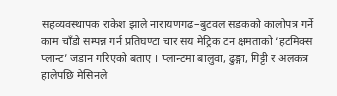सहव्यवस्थापक राकेश झाले नारायणगढ–बुटवल सडकको कालोपत्र गर्ने काम चाँडो सम्पन्न गर्न प्रतिघण्टा चार सय मेट्रिक टन क्षमताको ‘हटमिक्स प्लान्ट’ जडान गरिएको बताए । प्लान्टमा बालुवा, ढुङ्गा, गिट्टी र अलकत्र हालेपछि मेसिनले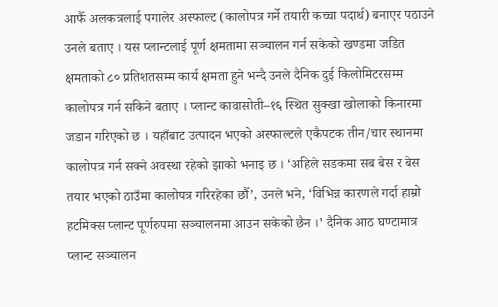आफैँ अलकत्रलाई पगालेर अस्फाल्ट (कालोपत्र गर्ने तयारी कच्चा पदार्थ) बनाएर पठाउने उनले बताए । यस प्लान्टलाई पूर्ण क्षमतामा सञ्चालन गर्न सकेको खण्डमा जडित क्षमताको ८० प्रतिशतसम्म कार्य क्षमता हुने भन्दै उनले दैनिक दुई किलोमिटरसम्म कालोपत्र गर्न सकिने बताए । प्लान्ट कावासोती–१६ स्थित सुक्खा खोलाको किनारमा जडान गरिएको छ । यहाँबाट उत्पादन भएको अस्फाल्टले एकैपटक तीन/चार स्थानमा कालोपत्र गर्न सक्ने अवस्था रहेको झाको भनाइ छ । ‘अहिले सडकमा सब बेस र बेस तयार भएको ठाउँमा कालोपत्र गरिरहेका छौँ’, उनले भने, ‘विभिन्न कारणले गर्दा हाम्रो हटमिक्स प्लान्ट पूर्णरुपमा सञ्चालनमा आउन सकेको छैन ।’ दैनिक आठ घण्टामात्र प्लान्ट सञ्चालन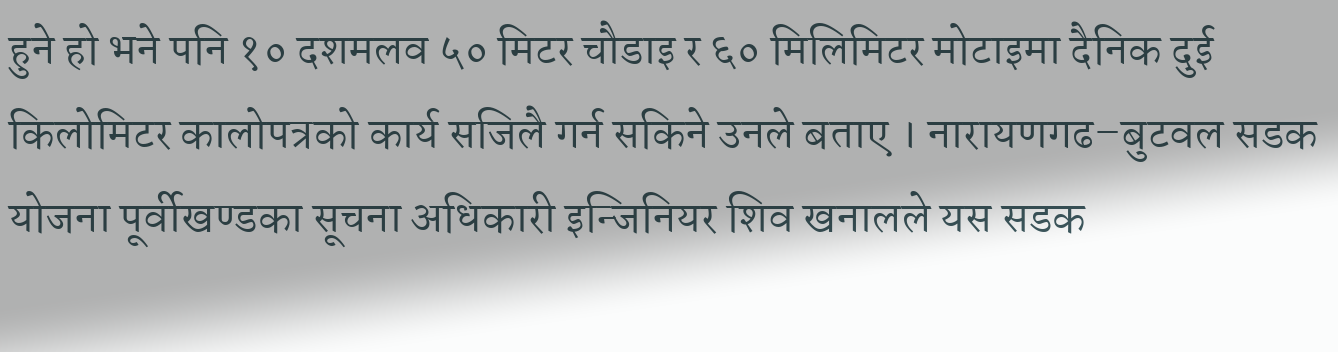हुने हो भने पनि १० दशमलव ५० मिटर चौडाइ र ६० मिलिमिटर मोटाइमा दैनिक दुई किलोमिटर कालोपत्रको कार्य सजिलै गर्न सकिने उनले बताए । नारायणगढ–बुटवल सडक योजना पूर्वीखण्डका सूचना अधिकारी इन्जिनियर शिव खनालले यस सडक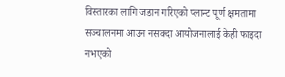विस्तारका लागि जडान गरिएको प्लान्ट पूर्ण क्षमतामा सञ्चालनमा आउन नसक्दा आयोजनालाई केही फाइदा नभएको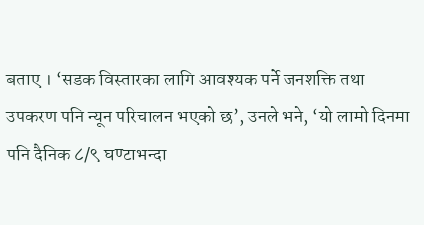बताए । ‘सडक विस्तारका लागि आवश्यक पर्ने जनशक्ति तथा उपकरण पनि न्यून परिचालन भएको छ’, उनले भने, ‘यो लामो दिनमा पनि दैनिक ८/९ घण्टाभन्दा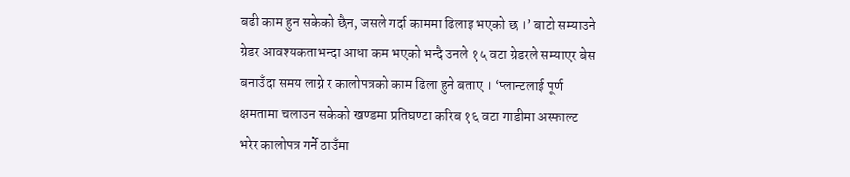बढी काम हुन सकेको छैन, जसले गर्दा काममा ढिलाइ भएको छ ।’ बाटो सम्याउने ग्रेडर आवश्यकताभन्दा आधा कम भएको भन्दै उनले १५ वटा ग्रेडरले सम्याएर बेस बनाउँदा समय लाग्ने र कालोपत्रको काम ढिला हुने बताए । ‘प्लान्टलाई पूर्ण क्षमतामा चलाउन सकेको खण्डमा प्रतिघण्टा करिब १६ वटा गाडीमा अस्फाल्ट भरेर कालोपत्र गर्ने ठाउँमा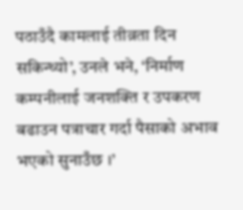पठाउँदै कामलाई तीव्रता दिन सकिन्थ्यो’, उनले भने, ‘निर्माण कम्पनीलाई जनशक्ति र उपकरण बढाउन पत्राचार गर्दा पैसाको अभाव भएको सुनाउँछ ।’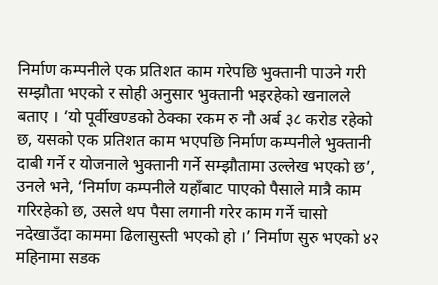निर्माण कम्पनीले एक प्रतिशत काम गरेपछि भुक्तानी पाउने गरी सम्झौता भएको र सोही अनुसार भुक्तानी भइरहेको खनालले बताए । ‘यो पूर्वीखण्डको ठेक्का रकम रु नौ अर्ब ३८ करोड रहेको छ, यसको एक प्रतिशत काम भएपछि निर्माण कम्पनीले भुक्तानी दाबी गर्ने र योजनाले भुक्तानी गर्ने सम्झौतामा उल्लेख भएको छ’, उनले भने, ‘निर्माण कम्पनीले यहाँबाट पाएको पैसाले मात्रै काम गरिरहेको छ, उसले थप पैसा लगानी गरेर काम गर्ने चासो नदेखाउँदा काममा ढिलासुस्ती भएको हो ।’ निर्माण सुरु भएको ४२ महिनामा सडक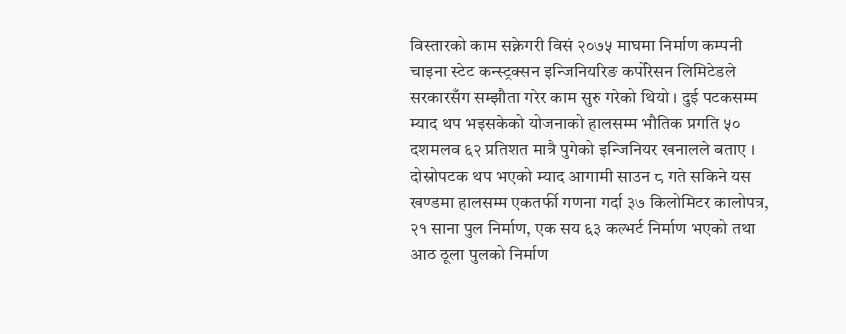विस्तारको काम सक्नेगरी विसं २०७५ माघमा निर्माण कम्पनी चाइना स्टेट कन्स्ट्रक्सन इन्जिनियरिङ कर्पोरेसन लिमिटेडले सरकारसँग सम्झौता गरेर काम सुरु गरेको थियो । दुई पटकसम्म म्याद थप भइसकेको योजनाको हालसम्म भौतिक प्रगति ५० दशमलव ६२ प्रतिशत मात्रै पुगेको इन्जिनियर खनालले बताए । दोस्रोपटक थप भएको म्याद आगामी साउन ८ गते सकिने यस खण्डमा हालसम्म एकतर्फी गणना गर्दा ३७ किलोमिटर कालोपत्र, २१ साना पुल निर्माण, एक सय ६३ कल्भर्ट निर्माण भएको तथा आठ ठूला पुलको निर्माण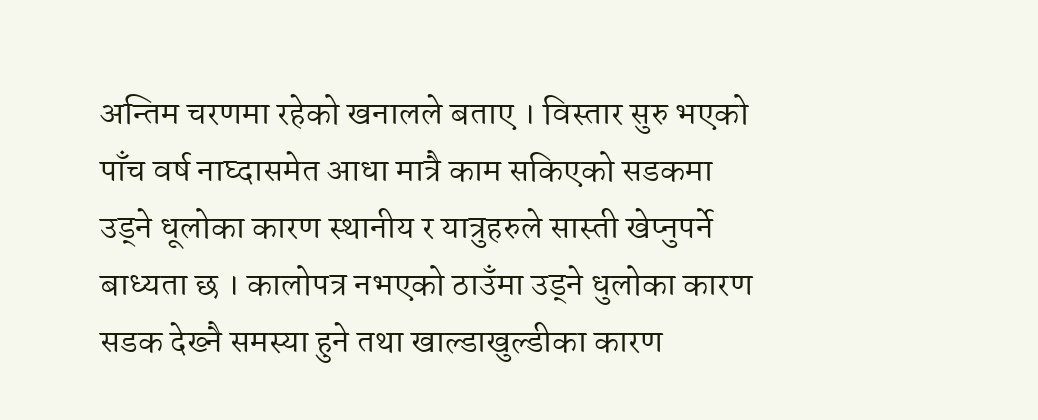अन्तिम चरणमा रहेको खनालले बताए । विस्तार सुरु भएको पाँच वर्ष नाघ्दासमेत आधा मात्रै काम सकिएको सडकमा उड्ने धूलोका कारण स्थानीय र यात्रुहरुले सास्ती खेप्नुपर्ने बाध्यता छ । कालोपत्र नभएको ठाउँमा उड्ने धुलोका कारण सडक देख्नै समस्या हुने तथा खाल्डाखुल्डीका कारण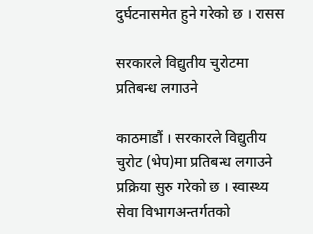दुर्घटनासमेत हुने गरेको छ । रासस

सरकारले विद्युतीय चुरोटमा प्रतिबन्ध लगाउने

काठमाडौं । सरकारले विद्युतीय चुरोट (भेप)मा प्रतिबन्ध लगाउने प्रक्रिया सुरु गरेको छ । स्वास्थ्य सेवा विभागअन्तर्गतको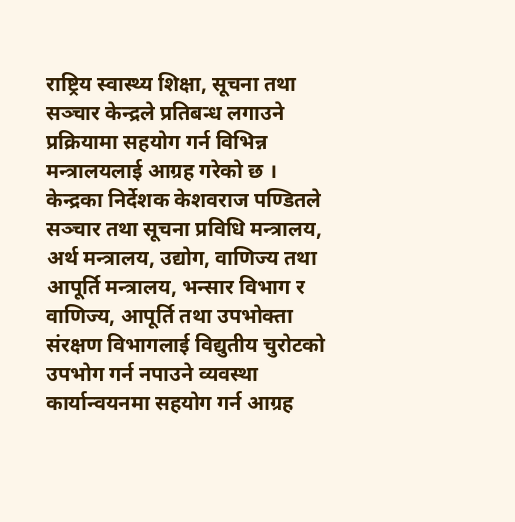राष्ट्रिय स्वास्थ्य शिक्षा, सूचना तथा सञ्चार केन्द्रले प्रतिबन्ध लगाउने प्रक्रियामा सहयोग गर्न विभिन्न मन्त्रालयलाई आग्रह गरेको छ । केन्द्रका निर्देशक केशवराज पण्डितले सञ्चार तथा सूचना प्रविधि मन्त्रालय, अर्थ मन्त्रालय, उद्योग, वाणिज्य तथा आपूर्ति मन्त्रालय, भन्सार विभाग र वाणिज्य, आपूर्ति तथा उपभोक्ता संरक्षण विभागलाई विद्युतीय चुरोटको उपभोग गर्न नपाउने व्यवस्था कार्यान्वयनमा सहयोग गर्न आग्रह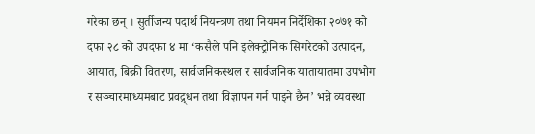गरेका छन् । सुर्तीजन्य पदार्थ नियन्त्रण तथा नियमन निर्देशिका २०७१ को दफा २८ को उपदफा ४ मा ‘कसैले पनि इलेक्ट्रोनिक सिगरेटको उत्पादन, आयात, बिक्री वितरण, सार्वजनिकस्थल र सार्वजनिक यातायातमा उपभोग र सञ्चारमाध्यमबाट प्रवद्र्धन तथा विज्ञापन गर्न पाइने छैन’ भन्ने व्यवस्था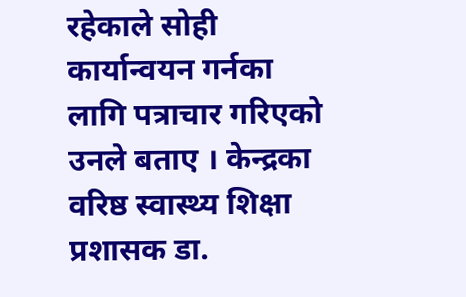रहेकाले सोही कार्यान्वयन गर्नका लागि पत्राचार गरिएको उनले बताए । केन्द्रका वरिष्ठ स्वास्थ्य शिक्षा प्रशासक डा.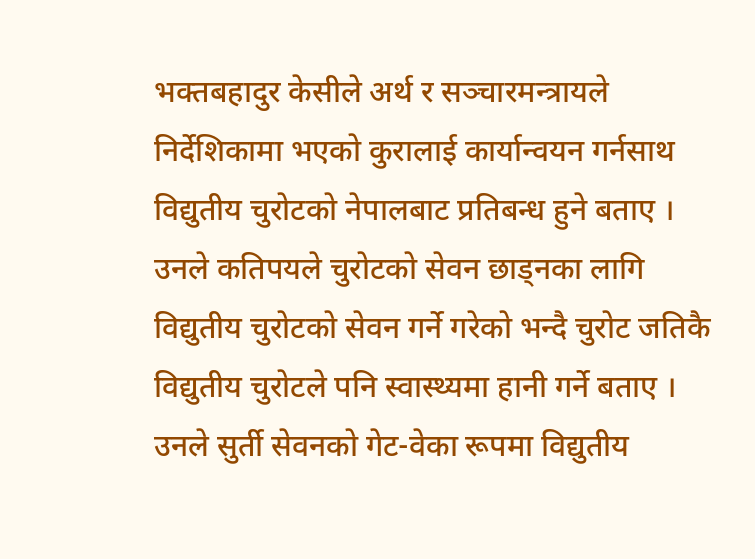भक्तबहादुर केसीले अर्थ र सञ्चारमन्त्रायले निर्देशिकामा भएको कुरालाई कार्यान्वयन गर्नसाथ विद्युतीय चुरोटको नेपालबाट प्रतिबन्ध हुने बताए । उनले कतिपयले चुरोटको सेवन छाड्नका लागि विद्युतीय चुरोटको सेवन गर्ने गरेको भन्दै चुरोट जतिकै विद्युतीय चुरोटले पनि स्वास्थ्यमा हानी गर्ने बताए । उनले सुर्ती सेवनको गेट-वेका रूपमा विद्युतीय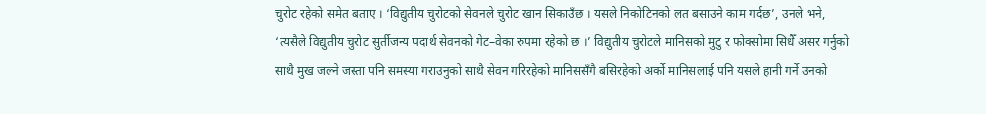चुरोट रहेको समेत बताए । ‘विद्युतीय चुरोटको सेवनले चुरोट खान सिकाउँछ । यसले निकोटिनको लत बसाउने काम गर्दछ’, उनले भने, ‘त्यसैले विद्युतीय चुरोट सुर्तीजन्य पदार्थ सेवनको गेट–वेका रुपमा रहेको छ ।’ विद्युतीय चुरोटले मानिसको मुटु र फोक्सोमा सिधैँ असर गर्नुको साथै मुख जल्ने जस्ता पनि समस्या गराउनुको साथै सेवन गरिरहेको मानिससँगै बसिरहेको अर्को मानिसलाई पनि यसले हानी गर्ने उनको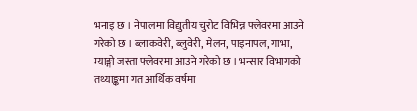भनाइ छ । नेपालमा विद्युतीय चुरोट विभिन्न फ्लेवरमा आउने गरेको छ । ब्लाकवेरी, ब्लुवेरी, मेलन, पाइनापल, गाभा, म्याङ्गो जस्ता फ्लेवरमा आउने गरेको छ । भन्सार विभागको तथ्याङ्कमा गत आर्थिक वर्षमा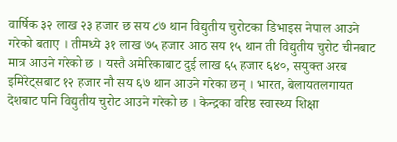वार्षिक ३२ लाख २३ हजार छ सय ८७ थान विद्युतीय चुरोटका डिभाइस नेपाल आउने गरेको बताए । तीमध्ये ३१ लाख ७५ हजार आठ सय १५ थान ती विद्युतीय चुरोट चीनबाट मात्र आउने गरेको छ । यस्तै अमेरिकाबाट दुई लाख ६५ हजार ६४०, सयुक्त अरब इमिरेट्सबाट १२ हजार नौ सय ६७ थान आउने गरेका छन् । भारत, बेलायतलगायत देशबाट पनि विद्युतीय चुरोट आउने गरेको छ । केन्द्रका वरिष्ठ स्वास्थ्य शिक्षा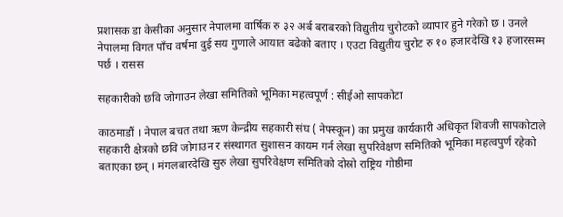प्रशासक डा केसीका अनुसार नेपालमा वार्षिक रु ३२ अर्ब बराबरको विद्युतीय चुरोटको व्यापार हुने गरेको छ । उनले नेपालमा विगत पाँच वर्षमा दुई सय गुणाले आयात बढेको बताए । एउटा विद्युतीय चुरोट रु १० हजारदेखि १३ हजारसम्म पर्छ । रासस

सहकारीको छवि जोगाउन लेखा समितिको भूमिका महत्वपूर्ण : सीईओ सापकोटा

काठमाडौं । नेपाल बचत तथा ऋण केन्द्रीय सहकारी संघ ( नेफ्स्कून) का प्रमुख कार्यकारी अधिकृत शिवजी सापकोटाले सहकारी क्षेत्रको छवि जोगाउन र संस्थागत सुशासन कायम गर्न लेखा सुपरिवेक्षण समितिको भूमिका महत्वपुर्ण रहेको बताएका छन् । मंगलबारदेखि सुरु लेखा सुपरिवेक्षण समितिको दोस्रो राष्ट्रिय गोष्ठीमा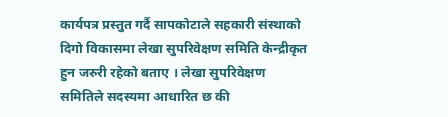कार्यपत्र प्रस्तुत गर्दै सापकोटाले सहकारी संस्थाको दिगो विकासमा लेखा सुपरिवेक्षण समिति केन्द्रीकृत हुन जरुरी रहेको बताए । लेखा सुपरिवेक्षण समितिले सदस्यमा आधारित छ की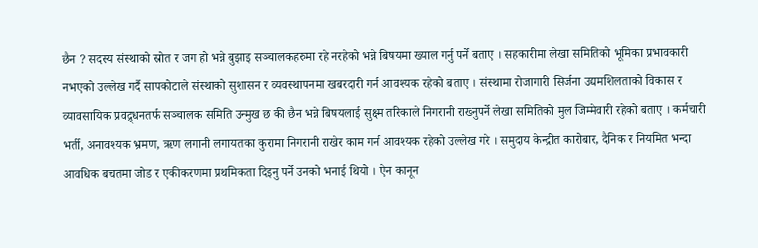छैन ? सदस्य संस्थाको स्रोत र जग हो भन्ने बुझाइ सञ्चालकहरुमा रहे नरहेको भन्ने बिषयमा ख्याल गर्नु पर्ने बताए । सहकारीमा लेखा समितिको भूमिका प्रभावकारी नभएको उल्लेख गर्दै सापकोटाले संस्थाको सुशासन र व्यवस्थापनमा खबरदारी गर्न आवश्यक रहेको बताए । संस्थामा रोजागारी सिर्जना उद्यमशिलताको विकास र व्यावसायिक प्रवद्र्धनतर्फ सञ्चालक समिति उन्मुख छ की छैन भन्ने बिषयलाई सुक्ष्म तरिकाले निगरानी राख्नुपर्ने लेखा समितिको मुल जिम्मेवारी रहेको बताए । कर्मचारी भर्ती, अनावश्यक भ्रमण, ऋण लगानी लगायतका कुरामा निगरानी राखेर काम गर्न आवश्यक रहेको उल्लेख गरे । समुदाय केन्द्रीत कारोबार, दैनिक र नियमित भन्दा आवधिक बचतमा जोड र एकीकरणमा प्रथमिकता दिइनु पर्ने उनको भनाई थियो । ऐन कानून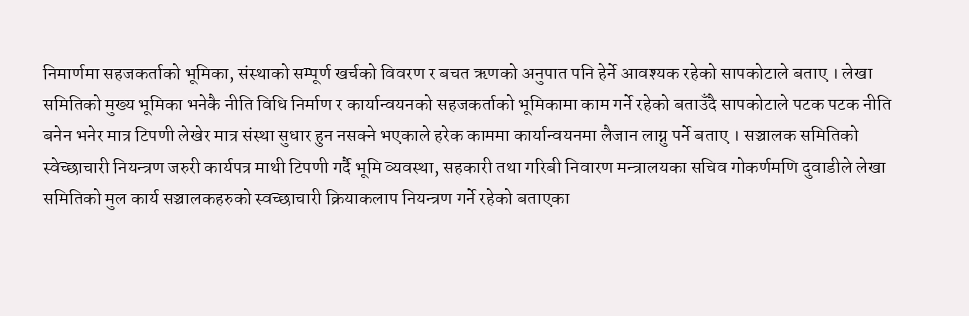निमार्णमा सहजकर्ताको भूमिका, संस्थाको सम्पूर्ण खर्चको विवरण र बचत ऋणको अनुपात पनि हेर्ने आवश्यक रहेको सापकोटाले बताए । लेखा समितिको मुख्य भूमिका भनेकै नीति विधि निर्माण र कार्यान्वयनको सहजकर्ताको भूमिकामा काम गर्ने रहेको बताउँदै सापकोटाले पटक पटक नीति बनेन भनेर मात्र टिपणी लेखेर मात्र संस्था सुधार हुन नसक्ने भएकाले हरेक काममा कार्यान्वयनमा लैजान लाग्नु पर्ने बताए । सञ्चालक समितिको स्वेच्छाचारी नियन्त्रण जरुरी कार्यपत्र माथी टिपणी गर्दै भूमि व्यवस्था, सहकारी तथा गरिबी निवारण मन्त्रालयका सचिव गोकर्णमणि दुवाडीले लेखा समितिको मुल कार्य सञ्चालकहरुको स्वच्छाचारी क्रियाकलाप नियन्त्रण गर्ने रहेको बताएका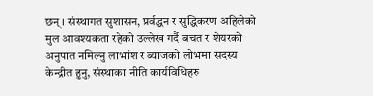छन् । संस्थागत सुशासन, प्रर्वद्धन र सुद्धिकरण अहिलेको मुल आवश्यकता रहेको उल्लेख गर्दै बचत र शेयरको अनुपात नमिल्नु लाभांश र ब्याजको लोभमा सदस्य केन्द्रीत हुनु, संस्थाका नीति कार्यविधिहरु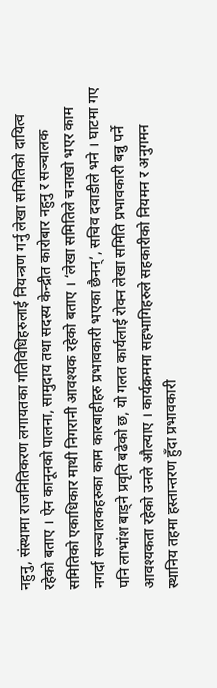नहुनु, संस्थामा राजनितिकरण लगायतका गतिविधिहरुलाई नियन्त्रण गर्नु लेखा समितिको दायित्व रहेको बताए । ऐन कानूनको पालना, सामुदाय तथा सदस्य केन्द्रीत कारोबार नहुनु र सञ्चालक समितिको एकाधिकार माथी निगरानी आवश्यक रहेको बताए । ‘लेखा समितिले चनाखो भएर काम नगर्दा सञ्चालकहरुका काम कारबाहीहरु प्रभावकारी भएका छैनन्’, सचिव दवाडीले भने । घाटमा गए पनि लाभांश बाड्ने प्रवृति बढेको छ, यो गलत कार्यलाई रोक्न लेखा समिति प्रभावकारी बन्नु पर्ने आवश्यकता रहेको उनले औल्याए । कार्यक्रममा सहभागिहरुले सहकारीको नियमन र अनुगमन स्थानिय तहमा हस्तान्तरण हुँदा प्रभावकारी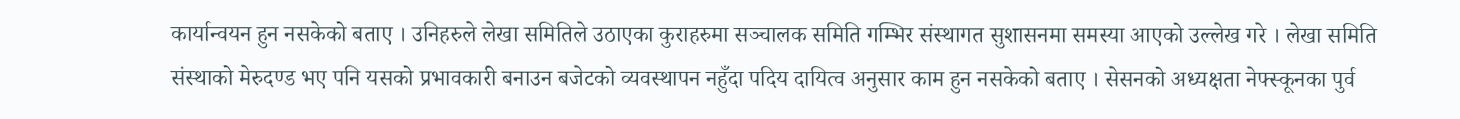कार्यान्वयन हुन नसकेको बताए । उनिहरुले लेखा समितिले उठाएका कुराहरुमा सञ्चालक समिति गम्भिर संस्थागत सुशासनमा समस्या आएको उल्लेख गरे । लेखा समिति संस्थाको मेरुदण्ड भए पनि यसको प्रभावकारी बनाउन बजेटको व्यवस्थापन नहुँदा पदिय दायित्व अनुसार काम हुन नसकेको बताए । सेसनको अध्यक्षता नेफ्स्कूनका पुर्व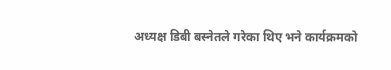अध्यक्ष डिबी बस्नेतले गरेका थिए भने कार्यक्रमको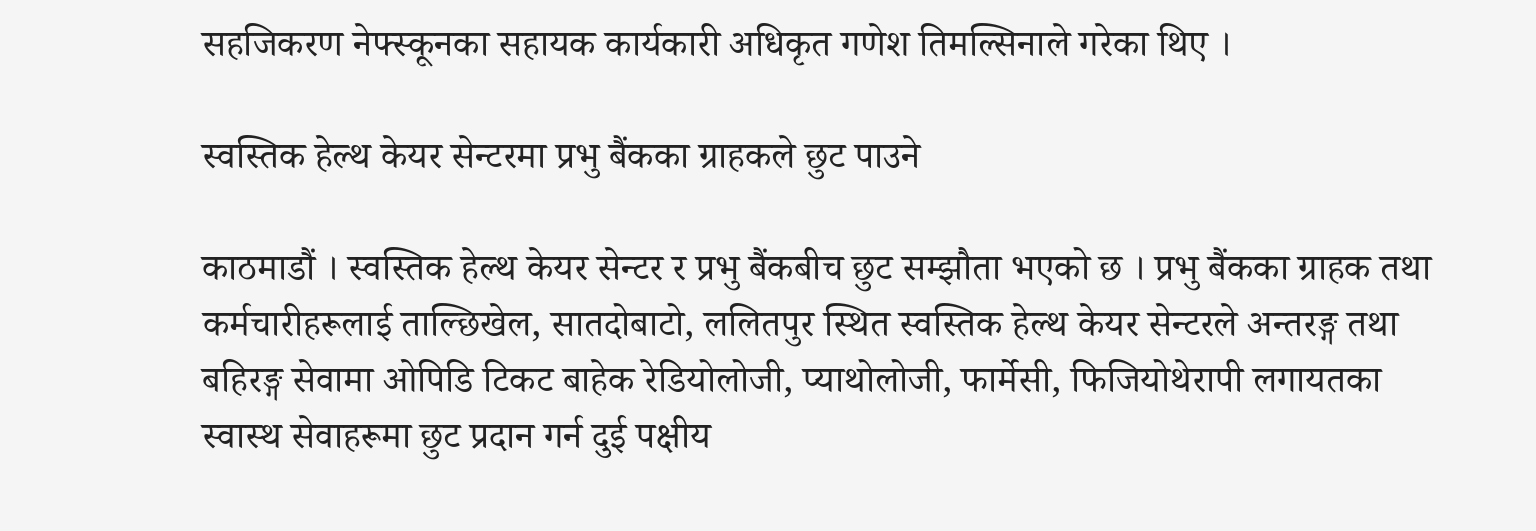सहजिकरण नेफ्स्कूनका सहायक कार्यकारी अधिकृत गणेश तिमल्सिनाले गरेका थिए ।

स्वस्तिक हेल्थ केयर सेन्टरमा प्रभु बैंकका ग्राहकले छुट पाउने

काठमाडौं । स्वस्तिक हेल्थ केयर सेन्टर र प्रभु बैंकबीच छुट सम्झौता भएको छ । प्रभु बैंकका ग्राहक तथा कर्मचारीहरूलाई ताल्छिखेल, सातदोबाटो, ललितपुर स्थित स्वस्तिक हेल्थ केयर सेन्टरले अन्तरङ्ग तथा बहिरङ्ग सेवामा ओपिडि टिकट बाहेक रेडियोलोजी, प्याथोलोजी, फार्मेसी, फिजियोथेरापी लगायतका स्वास्थ सेवाहरूमा छुट प्रदान गर्न दुई पक्षीय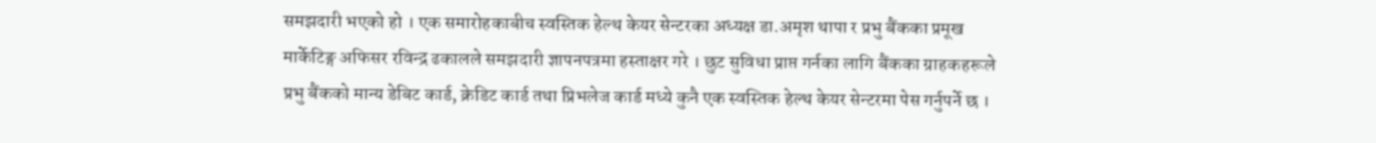समझदारी भएको हो । एक समारोहकाबीच स्वस्तिक हेल्थ केयर सेन्टरका अध्यक्ष डा.अमृश थापा र प्रभु बैंकका प्रमूख मार्केटिङ्ग अफिसर रविन्द्र ढकालले समझदारी ज्ञापनपत्रमा हस्ताक्षर गरे । छुट सुविधा प्राप्त गर्नका लागि बैंकका ग्राहकहरूले प्रभु बैंकको मान्य डेबिट कार्ड, क्रेडिट कार्ड तथा प्रिभलेज कार्ड मध्ये कुनै एक स्वस्तिक हेल्थ केयर सेन्टरमा पेस गर्नुपर्ने छ ।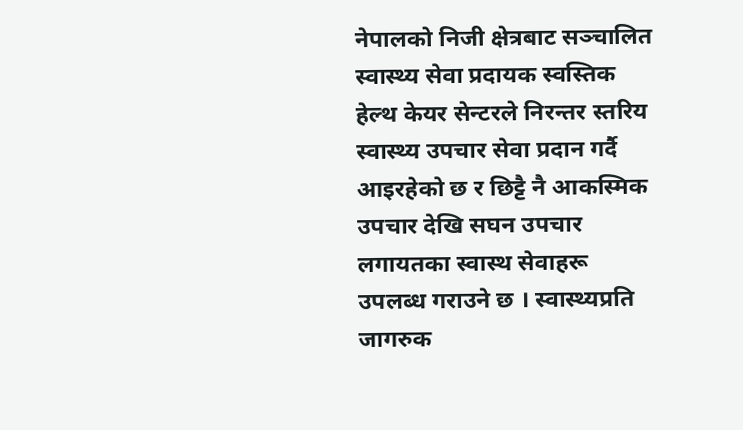नेपालको निजी क्षेत्रबाट सञ्चालित स्वास्थ्य सेवा प्रदायक स्वस्तिक हेल्थ केयर सेन्टरले निरन्तर स्तरिय स्वास्थ्य उपचार सेवा प्रदान गर्दै आइरहेको छ र छिट्टै नै आकस्मिक उपचार देखि सघन उपचार लगायतका स्वास्थ सेवाहरू उपलब्ध गराउने छ । स्वास्थ्यप्रति जागरुक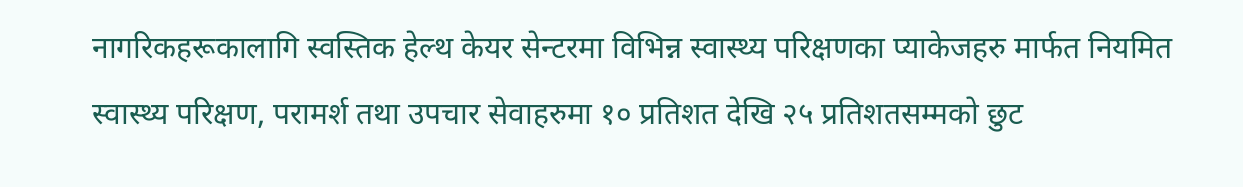नागरिकहरूकालागि स्वस्तिक हेल्थ केयर सेन्टरमा विभिन्न स्वास्थ्य परिक्षणका प्याकेजहरु मार्फत नियमित स्वास्थ्य परिक्षण, परामर्श तथा उपचार सेवाहरुमा १० प्रतिशत देखि २५ प्रतिशतसम्मको छुट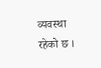व्यवस्था रहेको छ ।